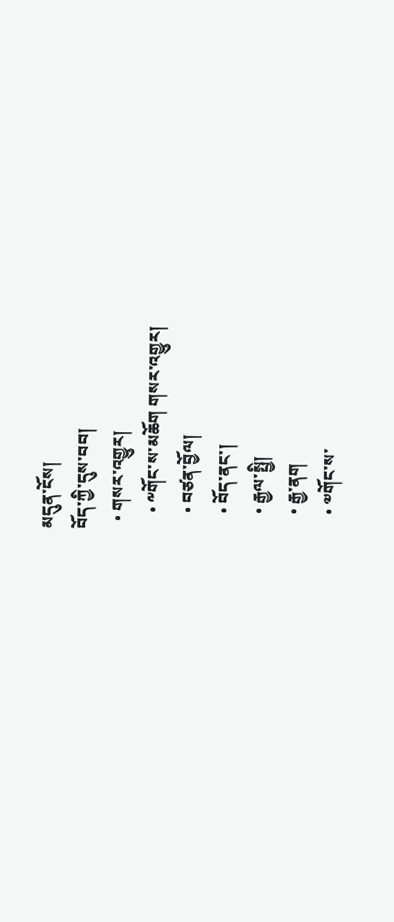མདུན་ངོས།
བོད་ཀྱི་དུས་བབ།
  • གསར་འགྱུར།
    • ༸གོང་ས་མཆོག གསར་འགྱུར།
    • བཙན་བྱོལ།
    • བོད་ནང་།
    • རྒྱལ་སྤྱི།
    • རྒྱ་ནག
    • ༧གོང་ས་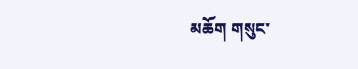མཆོག གསུང་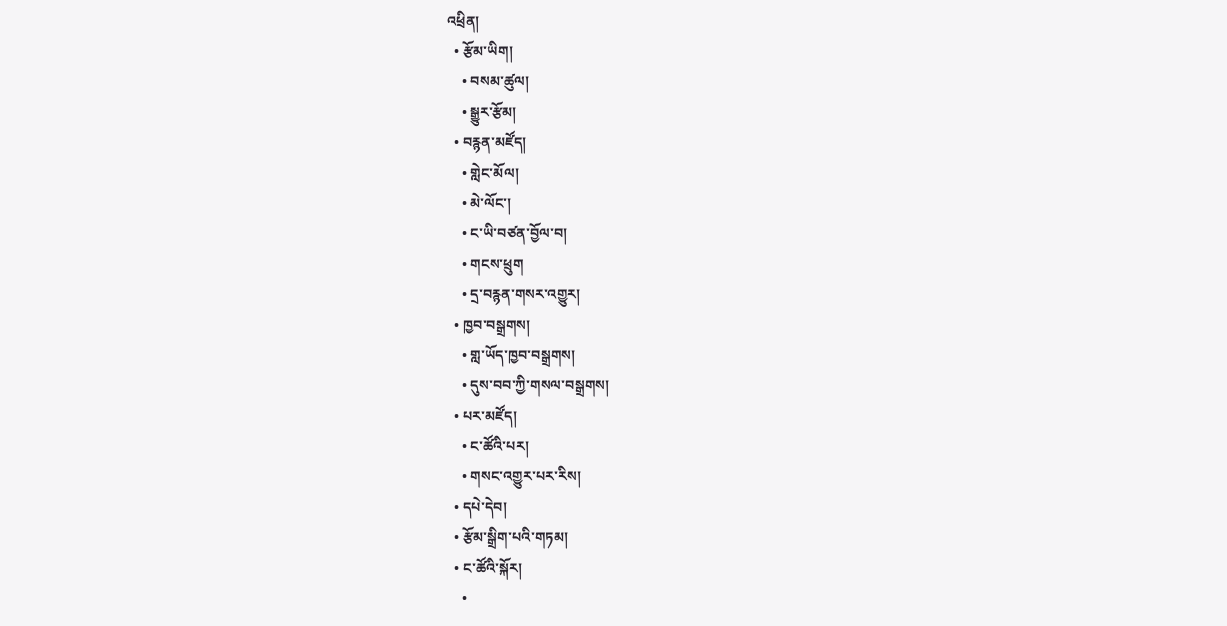འཕྲིན།
  • རྩོམ་ཡིག།
    • བསམ་ཚུལ།
    • སྒྱུར་རྩོམ།
  • བརྙན་མཛོད།
    • གླེང་མོལ།
    • མེ་ལོང་།
    • ང་ཡི་བཙན་བྱོལ་བ།
    • གངས་ཕྲུག
    • དྲ་བརྙན་གསར་འགྱུར།
  • ཁྱབ་བསྒྲགས།
    • གླ་ཡོད་ཁྱབ་བསྒྲགས།
    • དུས་བབ་ཀྱི་གསལ་བསྒྲགས།
  • པར་མཛོད།
    • ང་ཚོའི་པར།
    • གསང་འགྱུར་པར་རིས།
  • དཔེ་དེབ།
  • རྩོམ་སྒྲིག་པའི་གཏམ།
  • ང་ཚོའི་སྐོར།
    •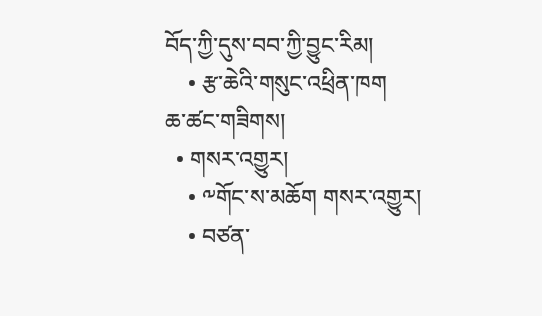བོད་ཀྱི་དུས་བབ་ཀྱི་བྱུང་རིམ།
    • རྩ་ཆེའི་གསུང་འཕྲིན་ཁག
ཆ་ཚང་གཟིགས།
  • གསར་འགྱུར།
    • ༸གོང་ས་མཆོག གསར་འགྱུར།
    • བཙན་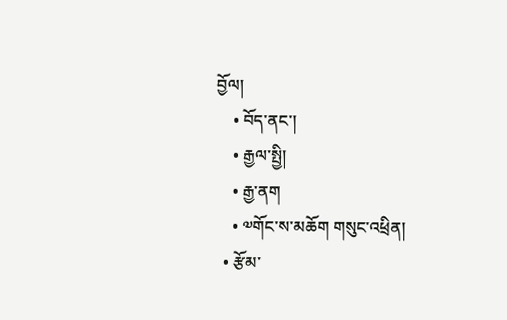བྱོལ།
    • བོད་ནང་།
    • རྒྱལ་སྤྱི།
    • རྒྱ་ནག
    • ༧གོང་ས་མཆོག གསུང་འཕྲིན།
  • རྩོམ་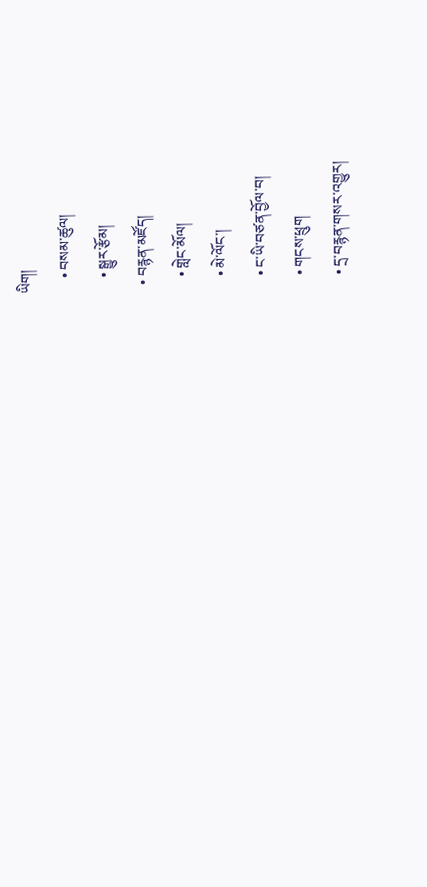ཡིག།
    • བསམ་ཚུལ།
    • སྒྱུར་རྩོམ།
  • བརྙན་མཛོད།
    • གླེང་མོལ།
    • མེ་ལོང་།
    • ང་ཡི་བཙན་བྱོལ་བ།
    • གངས་ཕྲུག
    • དྲ་བརྙན་གསར་འགྱུར།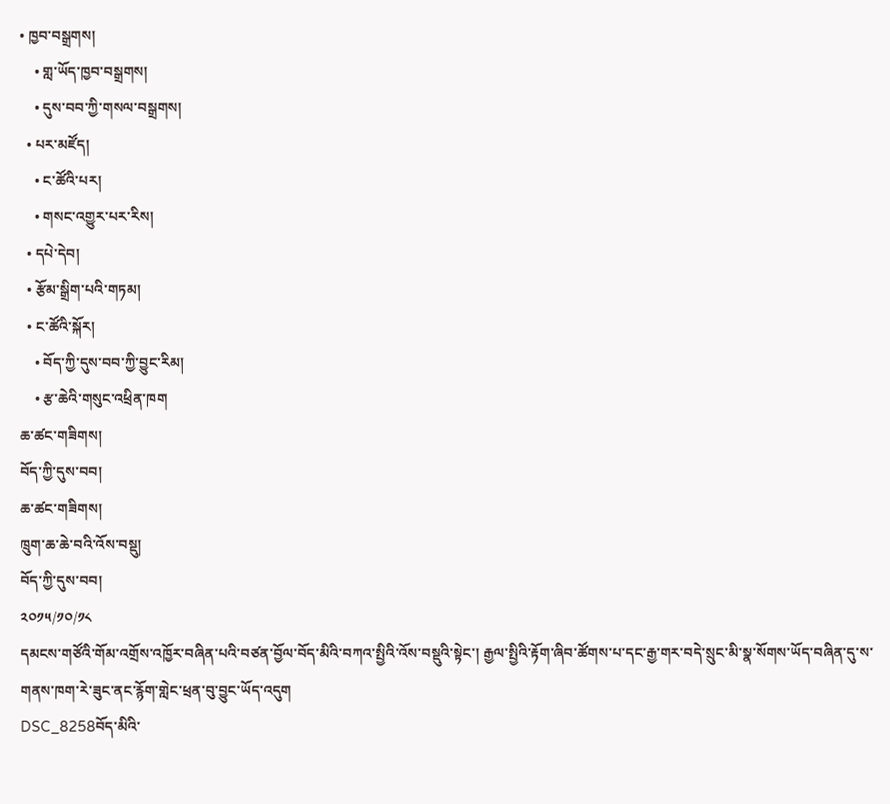• ཁྱབ་བསྒྲགས།
    • གླ་ཡོད་ཁྱབ་བསྒྲགས།
    • དུས་བབ་ཀྱི་གསལ་བསྒྲགས།
  • པར་མཛོད།
    • ང་ཚོའི་པར།
    • གསང་འགྱུར་པར་རིས།
  • དཔེ་དེབ།
  • རྩོམ་སྒྲིག་པའི་གཏམ།
  • ང་ཚོའི་སྐོར།
    • བོད་ཀྱི་དུས་བབ་ཀྱི་བྱུང་རིམ།
    • རྩ་ཆེའི་གསུང་འཕྲིན་ཁག
ཆ་ཚང་གཟིགས།
བོད་ཀྱི་དུས་བབ།
ཆ་ཚང་གཟིགས།
ཁྲུག་ཆ་ཆེ་བའི་འོས་བསྡུ།
བོད་ཀྱི་དུས་བབ།
༢༠༡༥/༡༠/༡༨
དམངས་གཙོའི་གོམ་འགྲོས་འཁྱོར་བཞིན་པའི་བཙན་བྱོལ་བོད་མིའི་བཀའ་སྤྱིའི་འོས་བསྡུའི་སྟེང་། རྒྱལ་སྤྱིའི་རྟོག་ཞིབ་ཚོགས་པ་དང་རྒྱ་གར་བདེ་སྲུང་མི་སྣ་སོགས་ཡོད་བཞིན་དུ་ས་གནས་ཁག་རེ་ཟུང་ནང་རྙོག་གླེང་ཕྲན་བུ་བྱུང་ཡོད་འདུག
DSC_8258བོད་མིའི་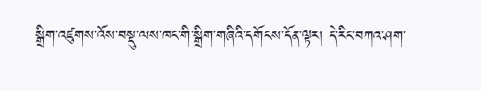སྒྲིག་འཛུགས་འོས་བསྡུ་ལས་ཁང་གི་སྒྲིག་གཞིའི་དགོངས་དོན་ལྟར། དེ་རིང་བཀའ་ཤག་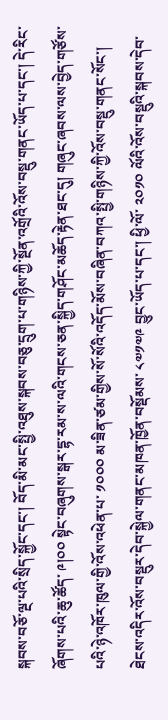སྐབས་བཅོ་ལྔ་པའི་སྲིད་སྐྱོང་དང་། བོད་མི་མང་སྤྱི་འཐུས་སྐབས་བཅུ་དྲུག་པ་གཉིས་ཀྱི་སྔོན་འགྲོའི་འོས་བསྡུ་གནང་ཡོད་པ་དང་། དེ་རིང་ཞོགས་པའི་ཆུ་ཚོད་ ༩།༠༠ སྟེང་བཞུགས་སྒར་དྷ་རམ་ས་ལའི་གངས་ཅན་སྐྱིད་གཤོང་མཆོད་རྟེན་ཐང་དུ། གཞུང་ཞབས་ལས་བྱེད་གཙོས་པའི་ཉེ་འཁོར་ཁུལ་གྱི་འོས་འཕེན་པ་ ༡༠༠༠ མ་ཟིན་ཙམ་གྱིས་སོ་སོའི་འདོད་མོས་བཞིན་བཀའ་སྤྱི་གཉིས་ཀྱི་འོས་བསྡུ་གནང་སོང་།
ཐེངས་འདིར་འོས་བསྡུར་དེབ་སྐྱེལ་གནང་མཁན་ཁྱོན་བསྡོམས་ ༨༧༡༧༩ བྱུང་ཡོད་པ་དང་། ཕྱི་ལོ་ ༢༠༡༠ ལོའི་འོས་བསྡུའི་སྐབས་དེབ་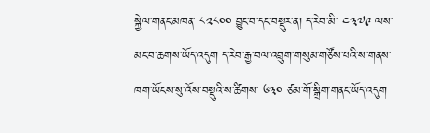སྐྱེལ་གནང་མཁན་ ༨༢༨༠༠ བྱུང་བ་དང་བསྡུར་ན། ད་རེབ་མི་ ༤༣༧༩ ལས་མང་བ་ཆགས་ཡོད་འདུག ད་རེབ་རྒྱ་བལ་འབྲུག་གསུམ་གཙོས་པའི་ས་གནས་ཁག་ཡོངས་སུ་འོས་བསྡུའི་ས་ཚིགས་ ༦༣༠ ཙམ་གོ་སྒྲིག་གནང་ཡོད་འདུག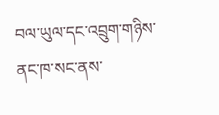བལ་ཡུལ་དང་འབྲུག་གཉིས་ནང་ཁ་སང་ནས་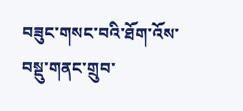བཟུང་གསང་བའི་ཐོག་འོས་བསྡུ་གནང་གྲུབ་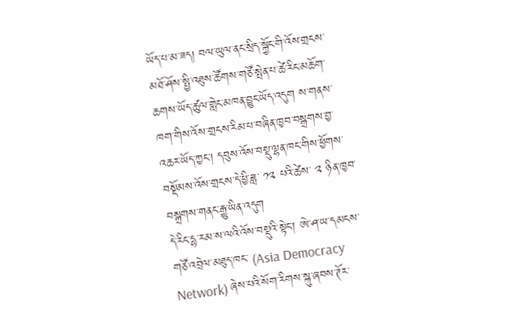ཡོད་པ་མ་ཟད། བལ་ཡུལ་ནང་སྲིད་སྐྱོང་གི་འོས་གྲངས་མཐོ་ཤོས་སྤྱི་འཐུས་ཚོགས་གཙོ་སྤེན་པ་ཚེ་རིང་མཆོག་ཆགས་ཡོད་ཚུལ་གླེང་མཁན་བྱུང་ཡོད་འདུག ས་གནས་ཁག་གིས་འོས་གྲངས་རིམ་པ་བཞིན་ཁྱབ་བསྒྲགས་བྱ་འཆར་ཡོད་ཀྱང་། དབུས་འོས་བསྡུ་ལྷན་ཁང་གིས་ཕྱོགས་བསྡོམས་འོས་གྲངས་དེ་ཕྱི་ཟླ་ ༡༢ པའི་ཚེས་ ༢ ཉིན་ཁྱབ་བསྒྲགས་གནང་རྒྱུ་ཡིན་འདུག
དེ་རིང་དྷ་རམ་ས་ལའི་འོས་བསྡུའི་སྟེང་། ཨེ་ཤ་ཡ་དམངས་གཙོ་འབྲེལ་མཐུད་ཁང་ (Asia Democracy Network) ཞེས་པའི་སོག་རིགས་སྐུ་ཞབས་ཊོར་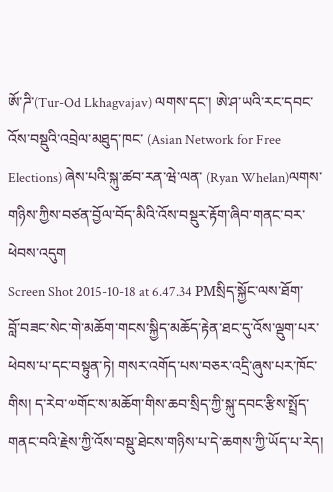ཨོ་ཌི་(Tur-Od Lkhagvajav) ལགས་དང་། ཨེ་ཤ་ཡའི་རང་དབང་འོས་བསྡུའི་འབྲེལ་མཐུད་ཁང་ (Asian Network for Free Elections) ཞེས་པའི་སྐུ་ཚབ་རན་ཝེ་ལན་ (Ryan Whelan)ལགས་གཉིས་ཀྱིས་བཙན་བྱོལ་བོད་མིའི་འོས་བསྡུར་རྟོག་ཞིབ་གནང་བར་ཕེབས་འདུག
Screen Shot 2015-10-18 at 6.47.34 PMསྲིད་སྐྱོང་ལས་ཐོག་བློ་བཟང་སེང་གེ་མཆོག་གངས་སྐྱིད་མཆོད་རྟེན་ཐང་དུ་འོས་ལྡུག་པར་ཕེབས་པ་དང་བསྟུན་ཏེ། གསར་འགོད་པས་བཅར་འདྲི་ཞུས་པར་ཁོང་གིས། ད་རེབ་༧གོང་ས་མཆོག་གིས་ཆབ་སྲིད་ཀྱི་སྐུ་དབང་རྩིས་སྤྲོད་གནང་བའི་རྗེས་ཀྱི་འོས་བསྡུ་ཐེངས་གཉིས་པ་དེ་ཆགས་ཀྱི་ཡོད་པ་རེད།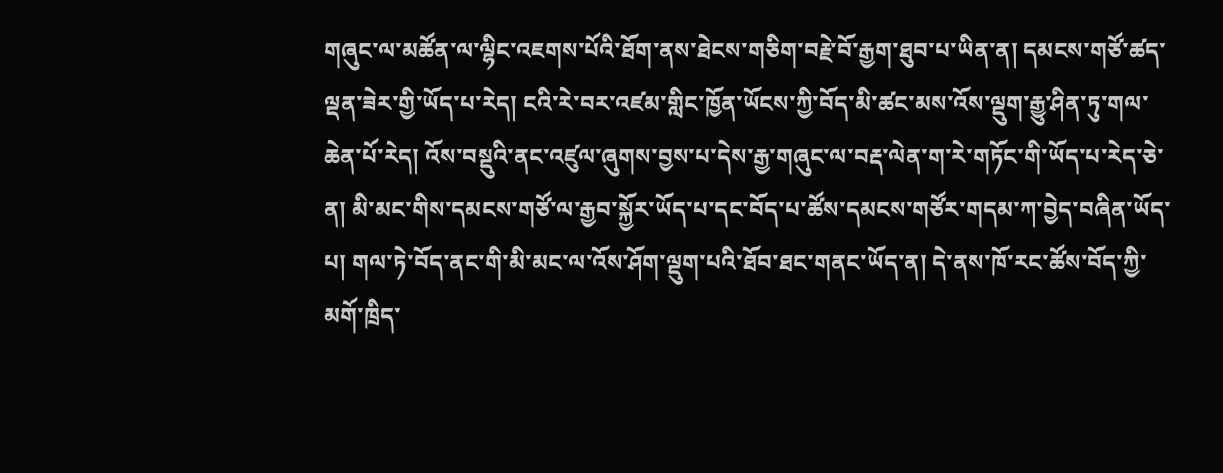གཞུང་ལ་མཚོན་ལ་ལྷིང་འཇགས་པོའི་ཐོག་ནས་ཐེངས་གཅིག་བརྗེ་བོ་རྒྱག་ཐུབ་པ་ཡིན་ན། དམངས་གཙོ་ཚད་ལྡན་ཟེར་གྱི་ཡོད་པ་རེད། ངའི་རེ་བར་འཛམ་གླིང་ཁྱོན་ཡོངས་ཀྱི་བོད་མི་ཚང་མས་འོས་ལྡུག་རྒྱུ་ཤིན་ཏུ་གལ་ཆེན་པོ་རེད། འོས་བསྡུའི་ནང་འཛུལ་ཞུགས་བྱས་པ་དེས་རྒྱ་གཞུང་ལ་བརྡ་ལེན་ག་རེ་གཏོང་གི་ཡོད་པ་རེད་ཅེ་ན། མི་མང་གིས་དམངས་གཙོ་ལ་རྒྱབ་སྐྱོར་ཡོད་པ་དང་བོད་པ་ཚོས་དམངས་གཙོར་གདམ་ཀ་བྱེད་བཞིན་ཡོད་པ། གལ་ཏེ་བོད་ནང་གི་མི་མང་ལ་འོས་ཤོག་ལྡུག་པའི་ཐོབ་ཐང་གནང་ཡོད་ན། དེ་ནས་ཁོ་རང་ཚོས་བོད་ཀྱི་མགོ་ཁྲིད་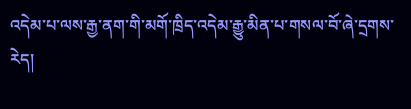འདེམ་པ་ལས་རྒྱ་ནག་གི་མགོ་ཁྲིད་འདེམ་རྒྱུ་མིན་པ་གསལ་བོ་ཞེ་དྲགས་རེད།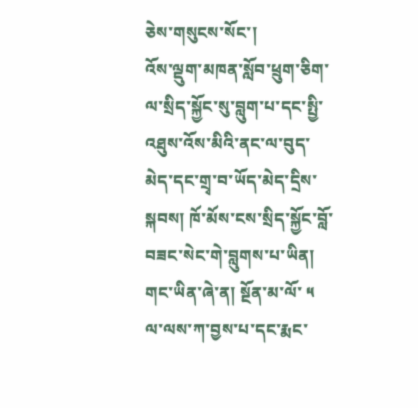ཅེས་གསུངས་སོང་།
འོས་ལྡུག་མཁན་སློབ་ཕྲུག་ཅིག་ལ་སྲིད་སྐྱོང་སུ་བླུག་པ་དང་སྤྱི་འཐུས་འོས་མིའི་ནང་ལ་བུད་མེད་དང་གྲྭ་བ་ཡོད་མེད་དྲིས་སྐབས། ཁོ་མོས་ངས་སྲིད་སྐྱོང་བློ་བཟང་སེང་གེ་བླུགས་པ་ཡིན། གང་ཡིན་ཞེ་ན། སྔོན་མ་ལོ་ ༥ ལ་ལས་ཀ་བྱས་པ་དང་རྨང་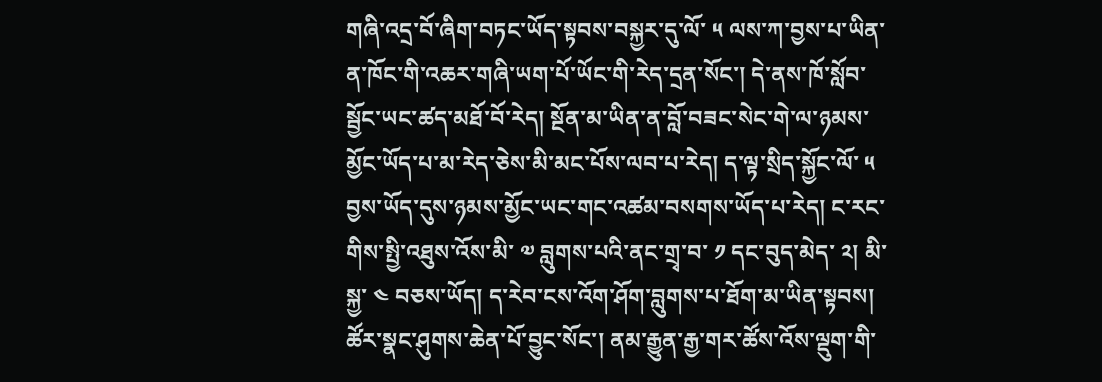གཞི་འདྲ་བོ་ཞིག་བཏང་ཡོད་སྟབས་བསྐྱར་དུ་ལོ་ ༥ ལས་ཀ་བྱས་པ་ཡིན་ན་ཁོང་གི་འཆར་གཞི་ཡག་པོ་ཡོང་གི་རེད་དྲན་སོང་། དེ་ནས་ཁོ་སློབ་སྦྱོང་ཡང་ཚད་མཐོ་བོ་རེད། སྔོན་མ་ཡིན་ན་བློ་བཟང་སེང་གེ་ལ་ཉམས་མྱོང་ཡོད་པ་མ་རེད་ཅེས་མི་མང་པོས་ལབ་པ་རེད། ད་ལྟ་སྲིད་སྐྱོང་ལོ་ ༥ བྱས་ཡོད་དུས་ཉམས་མྱོང་ཡང་གང་འཚམ་བསགས་ཡོད་པ་རེད། ང་རང་གིས་སྤྱི་འཐུས་འོས་མི་ ༧ བླུགས་པའི་ནང་གྲྭ་བ་ ༡ དང་བུད་མེད་ ༢། མི་སྐྱ་ ༤ བཅས་ཡོད། ད་རེབ་ངས་འོག་ཤོག་བླུགས་པ་ཐོག་མ་ཡིན་སྟབས། ཚོར་སྣང་ཤུགས་ཆེན་པོ་བྱུང་སོང་། ནམ་རྒྱུན་རྒྱ་གར་ཚོས་འོས་ལྡུག་གི་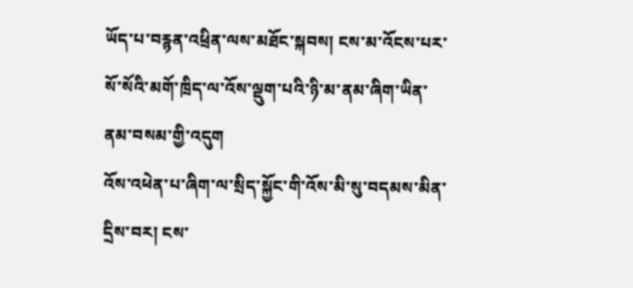ཡོད་པ་བརྙན་འཕྲིན་ལས་མཐོང་སྐབས། ངས་མ་འོངས་པར་སོ་སོའི་མགོ་ཁྲིད་ལ་འོས་ལྡུག་པའི་ཉི་མ་ནམ་ཞིག་ཡིན་ནམ་བསམ་གྱི་འདུག
འོས་འཕེན་པ་ཞིག་ལ་སྲིད་སྐྱོང་གི་འོས་མི་སུ་བདམས་མིན་དྲིས་བར། ངས་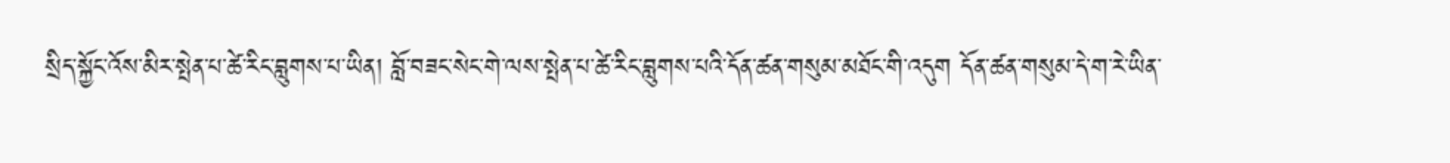སྲིད་སྐྱོང་འོས་མིར་སྤེན་པ་ཚེ་རིང་བླུགས་པ་ཡིན། བློ་བཟང་སེང་གེ་ལས་སྤེན་པ་ཚེ་རིང་བླུགས་པའི་དོན་ཚན་གསུམ་མཐོང་གི་འདུག དོན་ཚན་གསུམ་དེ་ག་རེ་ཡིན་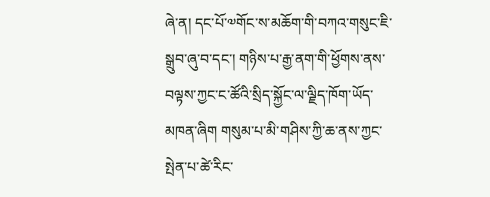ཞེ་ན། དང་པོ་༧གོང་ས་མཆོག་གི་བཀའ་གསུང་ཇི་སྒྲུབ་ཞུ་བ་དང་། གཉིས་པ་རྒྱ་ནག་གི་ཕྱོགས་ནས་བལྟས་ཀྱང་ང་ཚོའི་སྲིད་སྐྱོང་ལ་ལྗིད་ཁོག་ཡོད་མཁན་ཞིག གསུམ་པ་མི་གཤིས་ཀྱི་ཆ་ནས་ཀྱང་སྤེན་པ་ཚེ་རིང་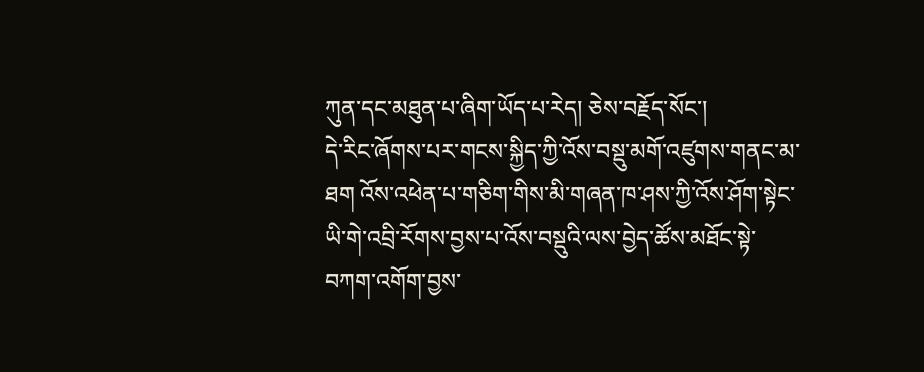ཀུན་དང་མཐུན་པ་ཞིག་ཡོད་པ་རེད། ཅེས་བརྗོད་སོང་།
དེ་རིང་ཞོགས་པར་གངས་སྐྱིད་ཀྱི་འོས་བསྡུ་མགོ་འཛུགས་གནང་མ་ཐག འོས་འཕེན་པ་གཅིག་གིས་མི་གཞན་ཁ་ཤས་ཀྱི་འོས་ཤོག་སྟེང་ཡི་གེ་འབྲི་རོགས་བྱས་པ་འོས་བསྡུའི་ལས་བྱེད་ཚོས་མཐོང་སྟེ་བཀག་འགོག་བྱས་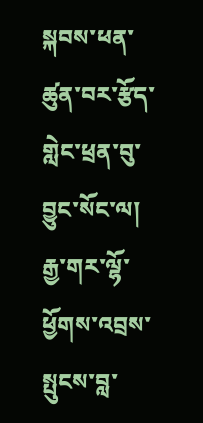སྐབས་ཕན་ཚུན་བར་རྩོད་གླེང་ཕྲན་བུ་བྱུང་སོང་ལ། རྒྱ་གར་ལྷོ་ཕྱོགས་འབྲས་སྤུངས་བླ་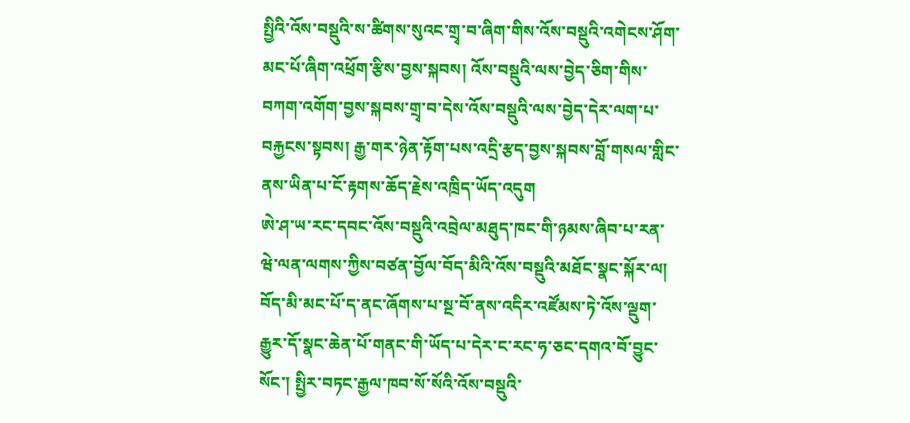སྤྱིའི་འོས་བསྡུའི་ས་ཚིགས་སུའང་གྲྭ་བ་ཞིག་གིས་འོས་བསྡུའི་འགེངས་ཤོག་མང་པོ་ཞིག་འཕྲོག་རྩིས་བྱས་སྐབས། འོས་བསྡུའི་ལས་བྱེད་ཅིག་གིས་བཀག་འགོག་བྱས་སྐབས་གྲྭ་བ་དེས་འོས་བསྡུའི་ལས་བྱེད་དེར་ལག་པ་བརྐྱངས་སྟབས། རྒྱ་གར་ཉེན་རྟོག་པས་འདྲི་རྩད་བྱས་སྐབས་བློ་གསལ་གླིང་ནས་ཡིན་པ་ངོ་རྟགས་ཆོད་རྗེས་འཁྲིད་ཡོད་འདུག
ཨེ་ཤ་ཡ་རང་དབང་འོས་བསྡུའི་འབྲེལ་མཐུད་ཁང་གི་ཉམས་ཞིབ་པ་རན་ཝེ་ལན་ལགས་ཀྱིས་བཙན་བྱོལ་བོད་མིའི་འོས་བསྡུའི་མཐོང་སྣང་སྐོར་ལ། བོད་མི་མང་པོ་ད་ནང་ཞོགས་པ་སྔ་བོ་ནས་འདིར་འཛོམས་ཏེ་འོས་ལྡུག་རྒྱུར་དོ་སྣང་ཆེན་པོ་གནང་གི་ཡོད་པ་དེར་ང་རང་ཧ་ཅང་དགའ་བོ་བྱུང་སོང་། སྤྱིར་བཏང་རྒྱལ་ཁབ་སོ་སོའི་འོས་བསྡུའི་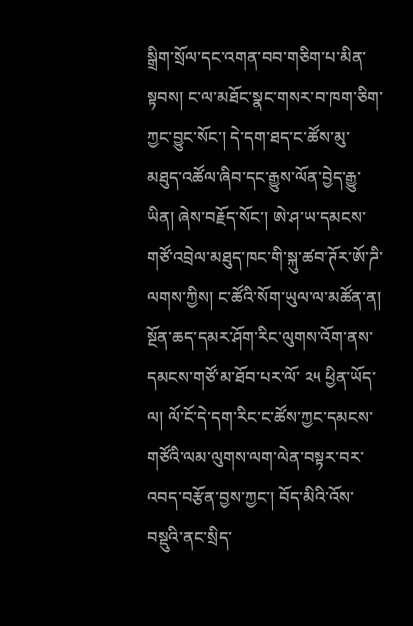སྒྲིག་སྲོལ་དང་འགན་བབ་གཅིག་པ་མིན་སྟབས། ང་ལ་མཐོང་སྣང་གསར་བ་ཁག་ཅིག་ཀྱང་བྱུང་སོང་། དེ་དག་ཐད་ང་ཚོས་མུ་མཐུད་འཚོལ་ཞིབ་དང་རྒྱུས་ལོན་བྱེད་རྒྱུ་ཡིན། ཞེས་བརྗོད་སོང་། ཨེ་ཤ་ཡ་དམངས་གཙོ་འབྲེལ་མཐུད་ཁང་གི་སྐུ་ཚབ་ཊོར་ཨོ་ཌི་ལགས་ཀྱིས། ང་ཚོའི་སོག་ཡུལ་ལ་མཚོན་ན། སྔོན་ཆད་དམར་ཤོག་རིང་ལུགས་འོག་ནས་དམངས་གཙོ་མ་ཐོབ་པར་ལོ་ ༢༥ ཕྱིན་ཡོད་ལ། ལོ་ངོ་དེ་དག་རིང་ང་ཚོས་ཀྱང་དམངས་གཙོའི་ལམ་ལུགས་ལག་ལེན་བསྟར་བར་འབད་བརྩོན་བྱས་ཀྱང་། བོད་མིའི་འོས་བསྡུའི་ནང་སྲིད་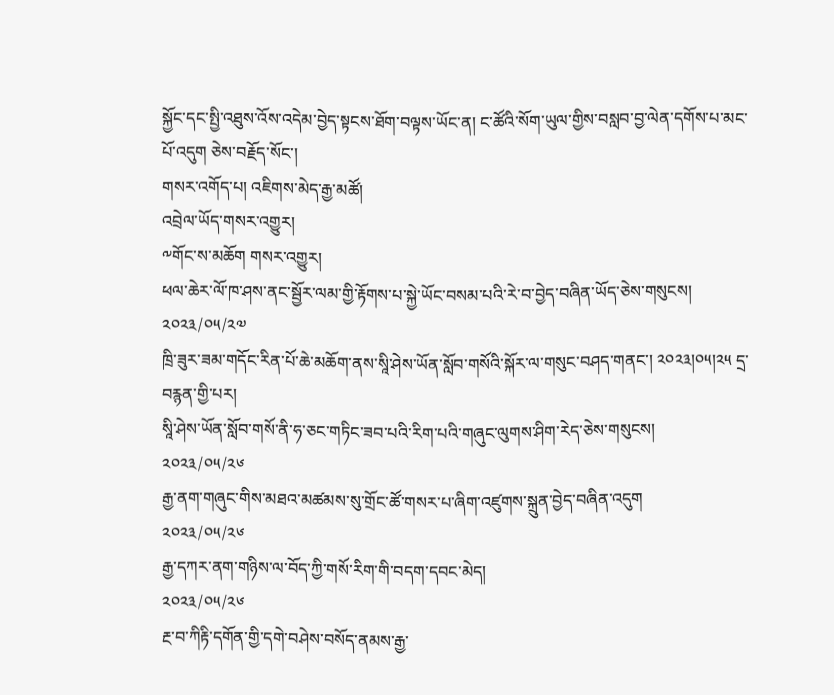སྐྱོང་དང་སྤྱི་འཐུས་འོས་འདེམ་བྱེད་སྟངས་ཐོག་བལྟས་ཡོང་ན། ང་ཚོའི་སོག་ཡུལ་གྱིས་བསླབ་བྱ་ལེན་དགོས་པ་མང་པོ་འདུག ཅེས་བརྗོད་སོང་།
གསར་འགོད་པ། འཇིགས་མེད་རྒྱ་མཚོ།
འབྲེལ་ཡོད་གསར་འགྱུར།
༸གོང་ས་མཆོག གསར་འགྱུར།
ཕལ་ཆེར་ལོ་ཁ་ཤས་ནང་སྦྱོར་ལམ་གྱི་རྟོགས་པ་སྐྱེ་ཡོང་བསམ་པའི་རེ་བ་བྱེད་བཞིན་ཡོད་ཅེས་གསུངས།
༢༠༢༣/༠༥/༢༧
ཁྲི་ཟུར་ཟམ་གདོང་རིན་པོ་ཆེ་མཆོག་ནས་སཱི་ཤེས་ཡོན་སློབ་གསོའི་སྐོར་ལ་གསུང་བཤད་གནང་། ༢༠༢༣།༠༥།༢༥ དྲ་བརྙན་གྱི་པར།
སཱི་ཤེས་ཡོན་སློབ་གསོ་ནི་ཧ་ཅང་གཏིང་ཟབ་པའི་རིག་པའི་གཞུང་ལུགས་ཤིག་རེད་ཅེས་གསུངས།
༢༠༢༣/༠༥/༢༦
རྒྱ་ནག་གཞུང་གིས་མཐའ་མཚམས་སུ་གྲོང་ཚོ་གསར་པ་ཞིག་འཛུགས་སྐྲུན་བྱེད་བཞིན་འདུག
༢༠༢༣/༠༥/༢༦
རྒྱ་དཀར་ནག་གཉིས་ལ་བོད་ཀྱི་གསོ་རིག་གི་བདག་དབང་མེད།
༢༠༢༣/༠༥/༢༦
རྔ་བ་ཀིརྟི་དགོན་གྱི་དགེ་བཤེས་བསོད་ནམས་རྒྱ་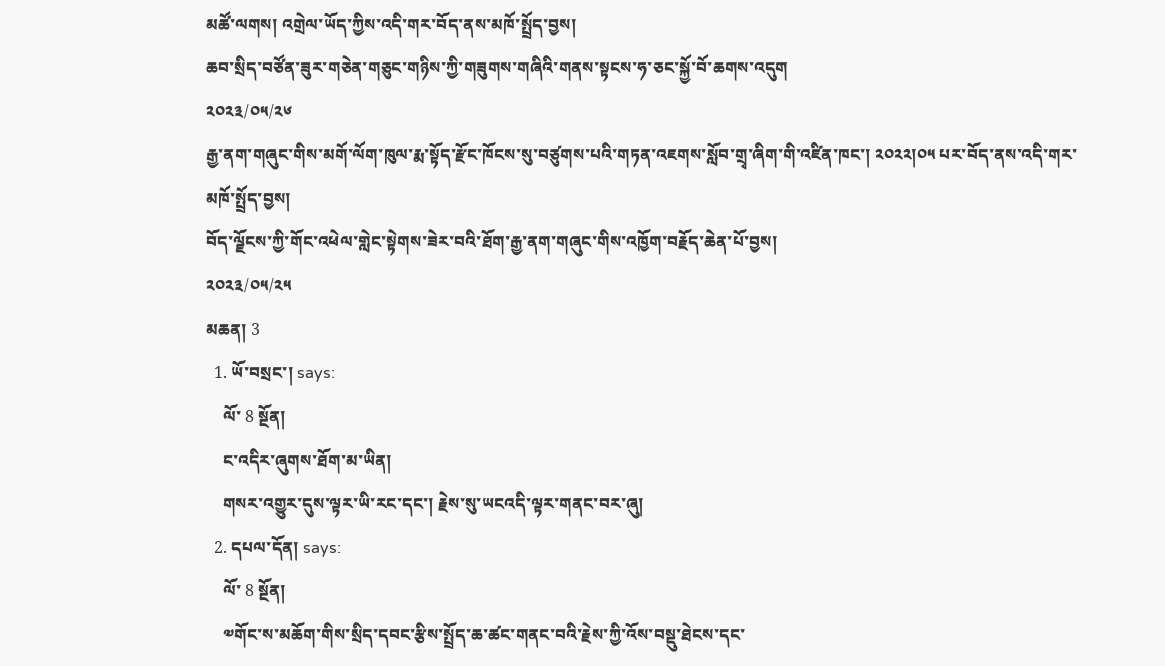མཚོ་ལགས། འགྲེལ་ཡོད་ཀྱིས་འདི་གར་བོད་ནས་མཁོ་སྤྲོད་བྱས།
ཆབ་སྲིད་བཙོན་ཟུར་གཅེན་གཅུང་གཉིས་ཀྱི་གཟུགས་གཞིའི་གནས་སྟངས་ཧ་ཅང་སྐྱོ་བོ་ཆགས་འདུག
༢༠༢༣/༠༥/༢༦
རྒྱ་ནག་གཞུང་གིས་མགོ་ལོག་ཁུལ་རྨ་སྟོད་རྫོང་ཁོངས་སུ་བཙུགས་པའི་གཏན་འཇགས་སློབ་གྲྭ་ཞིག་གི་འཛིན་ཁང་། ༢༠༢༢།༠༥ པར་བོད་ནས་འདི་གར་མཁོ་སྤྲོད་བྱས།
བོད་ལྗོངས་ཀྱི་གོང་འཕེལ་གླེང་སྟེགས་ཟེར་བའི་ཐོག་རྒྱ་ནག་གཞུང་གིས་འཁྱོག་བརྗོད་ཆེན་པོ་བྱས།
༢༠༢༣/༠༥/༢༥
མཆན། 3
  1. ཡོ་བསྲང་། says:
    ལོ་ 8 སྔོན།
    ང་འདིར་ཞུགས་ཐོག་མ་ཡིན།
    གསར་འགྱུར་དུས་ལྟར་ཡི་རང་དང་། རྗེས་སུ་ཡངའདི་ལྟར་གནང་བར་ཞུ།
  2. དཔལ་དོན། says:
    ལོ་ 8 སྔོན།
    ༧གོང་ས་མཆོག་གིས་སྲིད་དབང་རྩིས་སྤྲོད་ཆ་ཚང་གནང་བའི་རྗེས་ཀྱི་འོས་བསྡུ་ཐེངས་དང་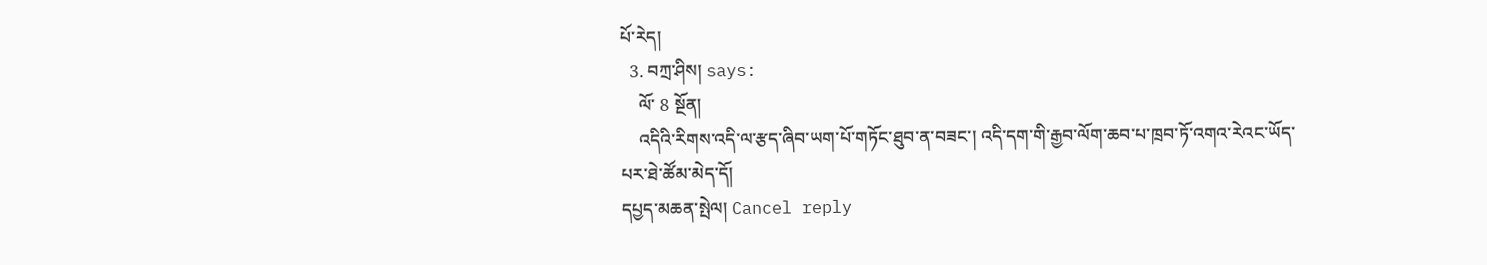པོ་རེད།
  3. བཀྲ་ཤིས། says:
    ལོ་ 8 སྔོན།
    འདིའི་རིགས་འདི་ལ་རྩད་ཞིབ་ཡག་པོ་གཏོང་ཐུབ་ན་བཟང་། འདི་དག་གི་རྒྱབ་ལོག་ཆབ་པ་ཁྲབ་ཏོ་འགའ་རེའང་ཡོད་པར་ཐེ་ཚོམ་མེད་དོ།
དཔྱད་མཆན་སྤེལ། Cancel reply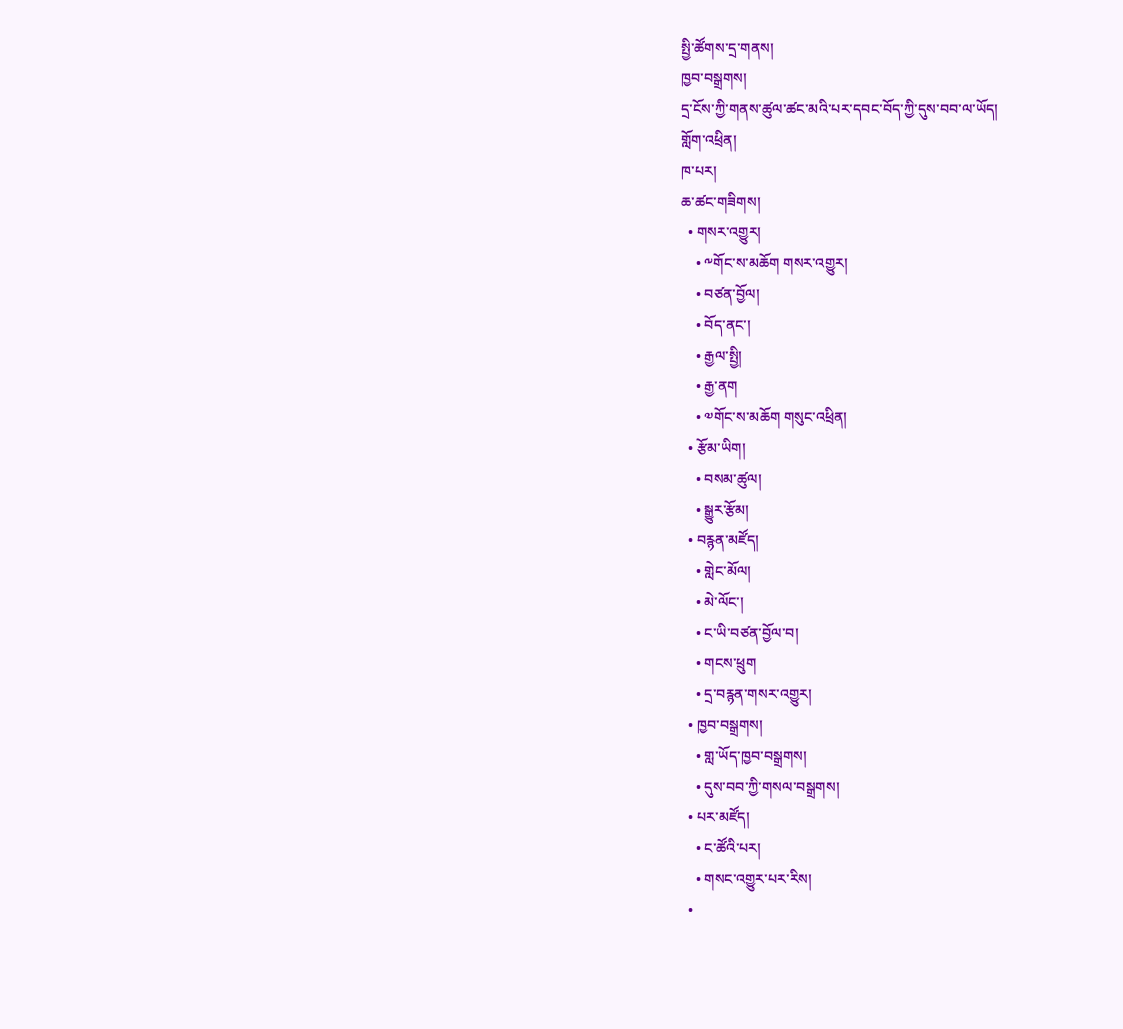སྤྱི་ཚོགས་དྲ་གནས།
ཁྱབ་བསྒྲགས།
དྲ་ངོས་ཀྱི་གནས་ཚུལ་ཚང་མའི་པར་དབང་བོད་ཀྱི་དུས་བབ་ལ་ཡོད།
གློག་འཕྲིན།
ཁ་པར།
ཆ་ཚང་གཟིགས།
  • གསར་འགྱུར།
    • ༸གོང་ས་མཆོག གསར་འགྱུར།
    • བཙན་བྱོལ།
    • བོད་ནང་།
    • རྒྱལ་སྤྱི།
    • རྒྱ་ནག
    • ༧གོང་ས་མཆོག གསུང་འཕྲིན།
  • རྩོམ་ཡིག།
    • བསམ་ཚུལ།
    • སྒྱུར་རྩོམ།
  • བརྙན་མཛོད།
    • གླེང་མོལ།
    • མེ་ལོང་།
    • ང་ཡི་བཙན་བྱོལ་བ།
    • གངས་ཕྲུག
    • དྲ་བརྙན་གསར་འགྱུར།
  • ཁྱབ་བསྒྲགས།
    • གླ་ཡོད་ཁྱབ་བསྒྲགས།
    • དུས་བབ་ཀྱི་གསལ་བསྒྲགས།
  • པར་མཛོད།
    • ང་ཚོའི་པར།
    • གསང་འགྱུར་པར་རིས།
  •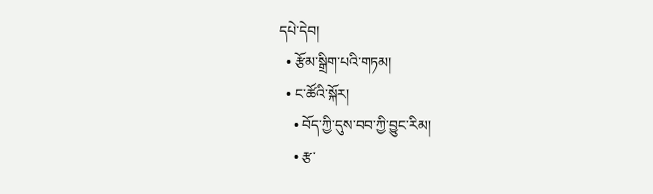དཔེ་དེབ།
  • རྩོམ་སྒྲིག་པའི་གཏམ།
  • ང་ཚོའི་སྐོར།
    • བོད་ཀྱི་དུས་བབ་ཀྱི་བྱུང་རིམ།
    • རྩ་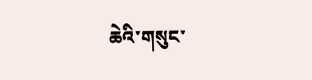ཆེའི་གསུང་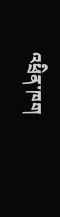འཕྲིན་ཁག